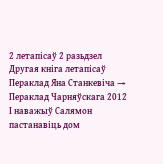2 летапісаў 2 разьдзел
Другая кніга летапісаў
Пераклад Яна Станкевіча → Пераклад Чарняўскага 2012
І наважыў Салямон пастанавіць дом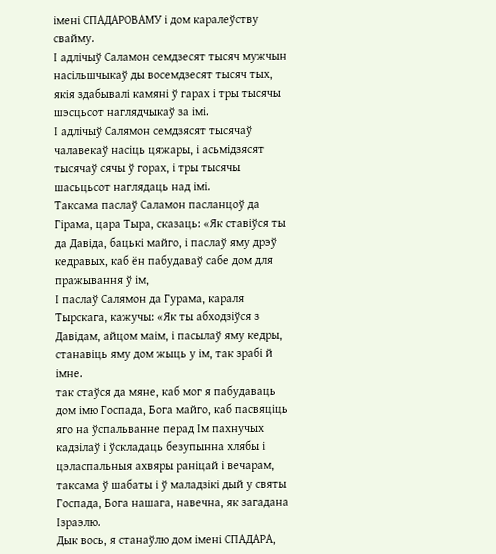імені СПАДАРОВАМУ і дом каралеўству свайму.
І адлічыў Саламон семдзесят тысяч мужчын насільшчыкаў ды восемдзесят тысяч тых, якія здабывалі камяні ў гарах і тры тысячы шэсцьсот наглядчыкаў за імі.
І адлічыў Салямон семдзясят тысячаў чалавекаў насіць цяжары, і асьмідзясят тысячаў сячы ў горах, і тры тысячы шасьцьсот наглядаць над імі.
Таксама паслаў Саламон пасланцоў да Гірама, цара Тыра, сказаць: «Як ставіўся ты да Давіда, бацькі майго, і паслаў яму дрэў кедравых, каб ён пабудаваў сабе дом для пражывання ў ім,
І паслаў Салямон да Гурама, караля Тырскага, кажучы: «Як ты абходзіўся з Давідам, айцом маім, і пасылаў яму кедры, станавіць яму дом жыць у ім, так зрабі й імне.
так стаўся да мяне, каб мог я пабудаваць дом імю Госпада, Бога майго, каб пасвяціць яго на ўспальванне перад Ім пахнучых кадзілаў і ўскладаць безупынна хлябы і цэласпальныя ахвяры раніцай і вечарам, таксама ў шабаты і ў маладзікі дый у святы Госпада, Бога нашага, навечна, як загадана Ізраэлю.
Дык вось, я станаўлю дом імені СПАДАРА,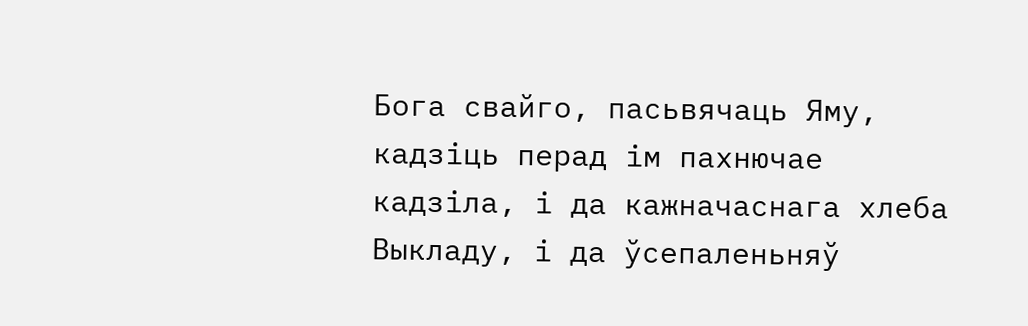Бога свайго, пасьвячаць Яму, кадзіць перад ім пахнючае кадзіла, і да кажначаснага хлеба Выкладу, і да ўсепаленьняў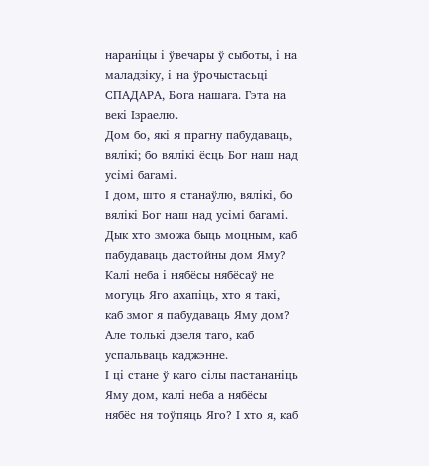нараніцы і ўвечары ў сыботы, і на маладзіку, і на ўрочыстасьці СПАДАРА, Бога нашага. Гэта на векі Ізраелю.
Дом бо, які я прагну пабудаваць, вялікі; бо вялікі ёсць Бог наш над усімі багамі.
І дом, што я станаўлю, вялікі, бо вялікі Бог наш над усімі багамі.
Дык хто зможа быць моцным, каб пабудаваць дастойны дом Яму? Калі неба і нябёсы нябёсаў не могуць Яго ахапіць, хто я такі, каб змог я пабудаваць Яму дом? Але толькі дзеля таго, каб успальваць каджэнне.
І ці стане ў каго сілы пастананіць Яму дом, калі неба а нябёсы нябёс ня тоўпяць Яго? І хто я, каб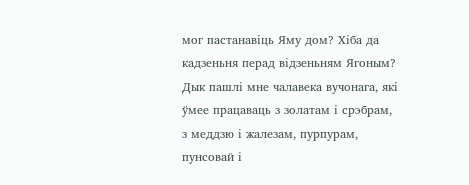мог пастанавіць Яму дом? Хіба да кадзеньня перад відзеньням Ягоным?
Дык пашлі мне чалавека вучонага, які ўмее працаваць з золатам і срэбрам, з меддзю і жалезам, пурпурам, пунсовай і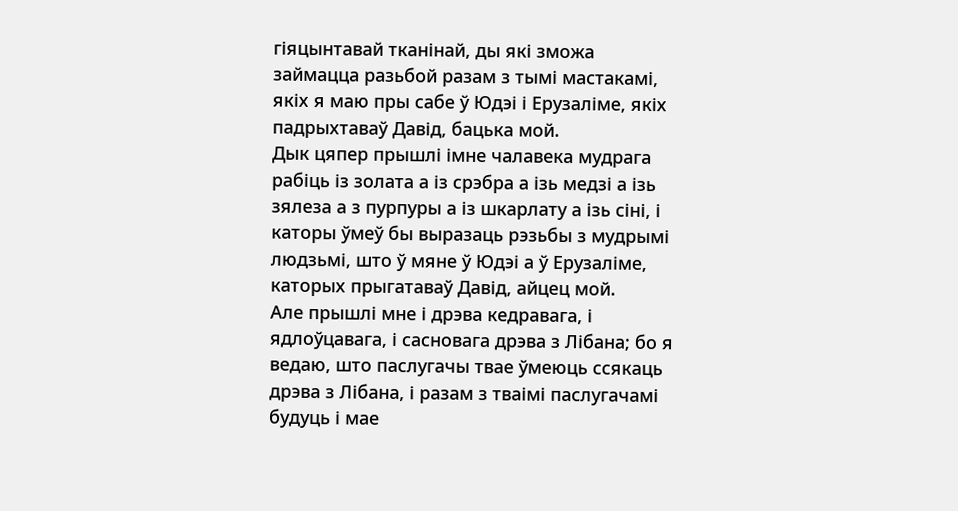гіяцынтавай тканінай, ды які зможа займацца разьбой разам з тымі мастакамі, якіх я маю пры сабе ў Юдэі і Ерузаліме, якіх падрыхтаваў Давід, бацька мой.
Дык цяпер прышлі імне чалавека мудрага рабіць із золата а із срэбра а ізь медзі а ізь зялеза а з пурпуры а із шкарлату а ізь сіні, і каторы ўмеў бы выразаць рэзьбы з мудрымі людзьмі, што ў мяне ў Юдэі а ў Ерузаліме, каторых прыгатаваў Давід, айцец мой.
Але прышлі мне і дрэва кедравага, і ядлоўцавага, і сасновага дрэва з Лібана; бо я ведаю, што паслугачы твае ўмеюць ссякаць дрэва з Лібана, і разам з тваімі паслугачамі будуць і мае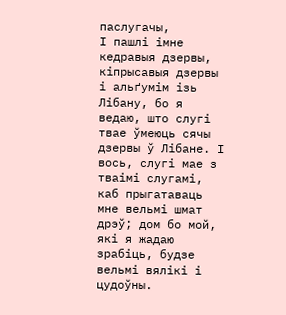паслугачы,
І пашлі імне кедравыя дзервы, кіпрысавыя дзервы і альґумім ізь Лібану, бо я ведаю, што слугі твае ўмеюць сячы дзервы ў Лібане. І вось, слугі мае з тваімі слугамі,
каб прыгатаваць мне вельмі шмат дрэў; дом бо мой, які я жадаю зрабіць, будзе вельмі вялікі і цудоўны.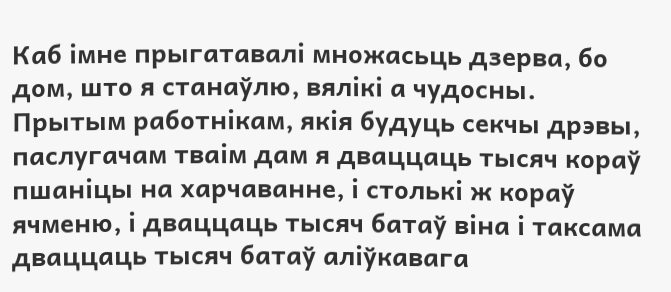Каб імне прыгатавалі множасьць дзерва, бо дом, што я станаўлю, вялікі а чудосны.
Прытым работнікам, якія будуць секчы дрэвы, паслугачам тваім дам я дваццаць тысяч кораў пшаніцы на харчаванне, і столькі ж кораў ячменю, і дваццаць тысяч батаў віна і таксама дваццаць тысяч батаў аліўкавага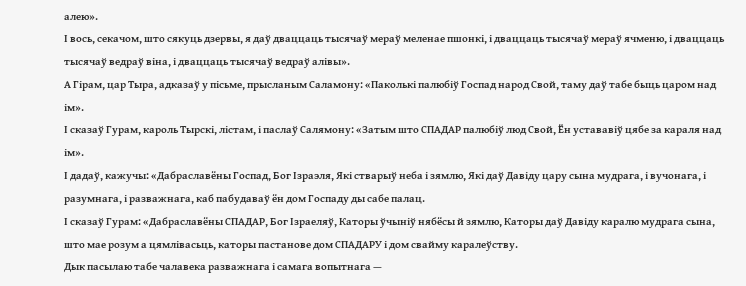алею».
І вось, секачом, што сякуць дзервы, я даў дваццаць тысячаў мераў меленае пшонкі, і дваццаць тысячаў мераў ячменю, і дваццаць тысячаў ведраў віна, і дваццаць тысячаў ведраў алівы».
А Гірам, цар Тыра, адказаў у пісьме, прысланым Саламону: «Паколькі палюбіў Госпад народ Свой, таму даў табе быць царом над ім».
І сказаў Гурам, кароль Тырскі, лістам, і паслаў Салямону: «Затым што СПАДАР палюбіў люд Свой, Ён устававіў цябе за караля над ім».
І дадаў, кажучы: «Дабраславёны Госпад, Бог Ізраэля, Які стварыў неба і зямлю, Які даў Давіду цару сына мудрага, і вучонага, і разумнага, і разважнага, каб пабудаваў ён дом Госпаду ды сабе палац.
І сказаў Гурам: «Дабраславёны СПАДАР, Бог Ізраеляў, Каторы ўчыніў нябёсы й зямлю, Каторы даў Давіду каралю мудрага сына, што мае розум а цямлівасьць, каторы пастанове дом СПАДАРУ і дом свайму каралеўству.
Дык пасылаю табе чалавека разважнага і самага вопытнага —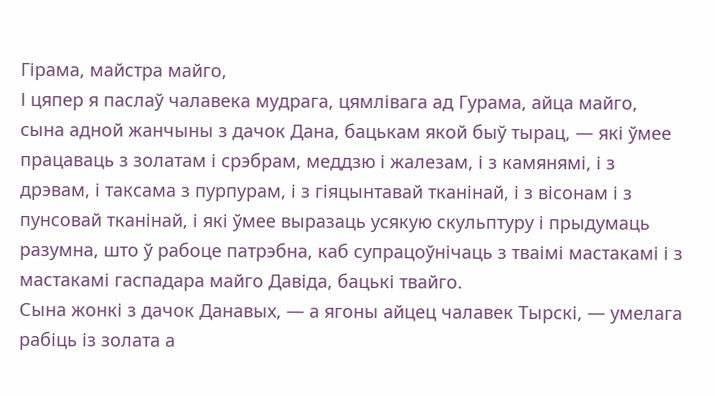Гірама, майстра майго,
І цяпер я паслаў чалавека мудрага, цямлівага ад Гурама, айца майго,
сына адной жанчыны з дачок Дана, бацькам якой быў тырац, — які ўмее працаваць з золатам і срэбрам, меддзю і жалезам, і з камянямі, і з дрэвам, і таксама з пурпурам, і з гіяцынтавай тканінай, і з вісонам і з пунсовай тканінай, і які ўмее выразаць усякую скульптуру і прыдумаць разумна, што ў рабоце патрэбна, каб супрацоўнічаць з тваімі мастакамі і з мастакамі гаспадара майго Давіда, бацькі твайго.
Сына жонкі з дачок Данавых, — а ягоны айцец чалавек Тырскі, — умелага рабіць із золата а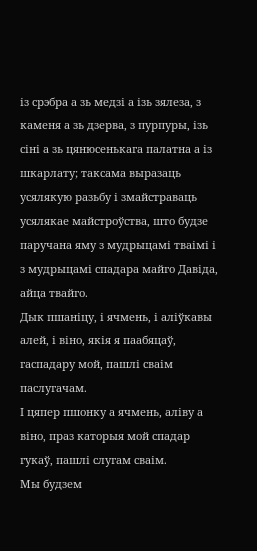із срэбра а зь медзі а ізь зялеза, з каменя а зь дзерва, з пурпуры, ізь сіні а зь цянюсенькага палатна а із шкарлату; таксама выразаць усялякую разьбу і змайстраваць усялякае майстроўства, што будзе паручана яму з мудрыцамі тваімі і з мудрыцамі спадара майго Давіда, айца твайго.
Дык пшаніцу, і ячмень, і аліўкавы алей, і віно, якія я паабяцаў, гаспадару мой, пашлі сваім паслугачам.
І цяпер пшонку а ячмень, аліву а віно, праз каторыя мой спадар гукаў, пашлі слугам сваім.
Мы будзем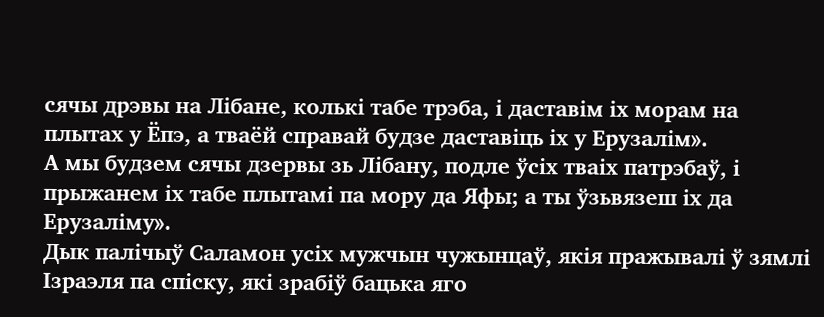сячы дрэвы на Лібане, колькі табе трэба, і даставім іх морам на плытах у Ёпэ, а тваёй справай будзе даставіць іх у Ерузалім».
А мы будзем сячы дзервы зь Лібану, подле ўсіх тваіх патрэбаў, і прыжанем іх табе плытамі па мору да Яфы; а ты ўзьвязеш іх да Ерузаліму».
Дык палічыў Саламон усіх мужчын чужынцаў, якія пражывалі ў зямлі Ізраэля па спіску, які зрабіў бацька яго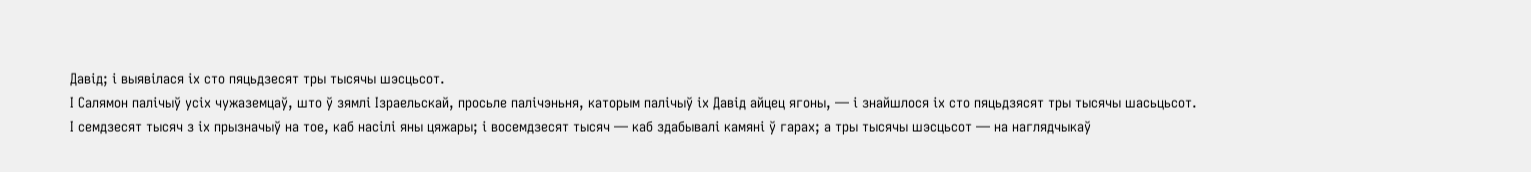Давід; і выявілася іх сто пяцьдзесят тры тысячы шэсцьсот.
І Салямон палічыў усіх чужаземцаў, што ў зямлі Ізраельскай, просьле палічэньня, каторым палічыў іх Давід айцец ягоны, — і знайшлося іх сто пяцьдзясят тры тысячы шасьцьсот.
І семдзесят тысяч з іх прызначыў на тое, каб насілі яны цяжары; і восемдзесят тысяч — каб здабывалі камяні ў гарах; а тры тысячы шэсцьсот — на наглядчыкаў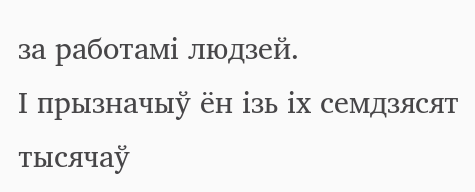за работамі людзей.
І прызначыў ён ізь іх семдзясят тысячаў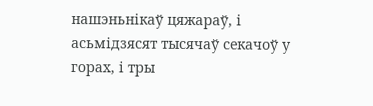нашэньнікаў цяжараў, і асьмідзясят тысячаў секачоў у горах, і тры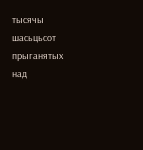тысячы шасьцьсот прыганятых над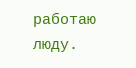работаю люду.